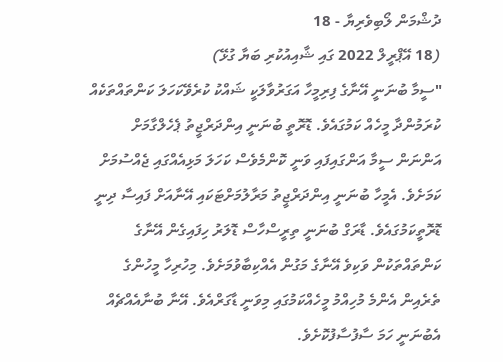ދުޝްމަން ލޯބިވެރިޔާ - 18
(18 އޭޕްރީލް 2022 ގައި ޝާއިއުކުރި ބަޔާ ގުޅޭ)
"ސީމާ ބުނަނީ އޭނާގެ ފިރިމީހާ އަގަރުވާލަކީ ޝައްކު ކުރެވޭކަހަލަ ކަންތައްތަކެއް ކުރަމުންދާ މީހެއް ކަމުގައެވެ. ޑޮރޮތީ ބުނަނީ އިންދަރްޖީތު ޕެހެލްގާމަށް އަންނަން ސީމާ އަންގައިފައި ވަނީ ކޮންމެވެސް ކަހަލަ މަޅިއެއްގައި ޖެއްސުމަށް ކަމަށެވެ. އެމީހާ ބުނަނީ އިންދަރްޖީތު މަރާލުމަށްޓަކައި އޭނާއަށް ފައިސާ ދިނީ ޑޮރޮތީކަމުގައެވެ. ޑާރަގް ބުނަނީ ތިރީސްހާސް ޑޮލަރު ހިފައިގެން އޭނާގެ ކަންތައްތަކުން ވަކިވެ އޭނާގެ މަގުން އެއްކިބާވުމަށެވެ. މިހުރިހާ މީހުންގެ ތެރެއިން އެންމެ މުހިއްމު މީހެއްކަމުގައި މިވަނީ ޑާގަރްއެވެ. އޭނާ ބުނާއެއްޗެއް އެބުނަނީ ހަމަ ސާފުސާފުކޮށެވެ.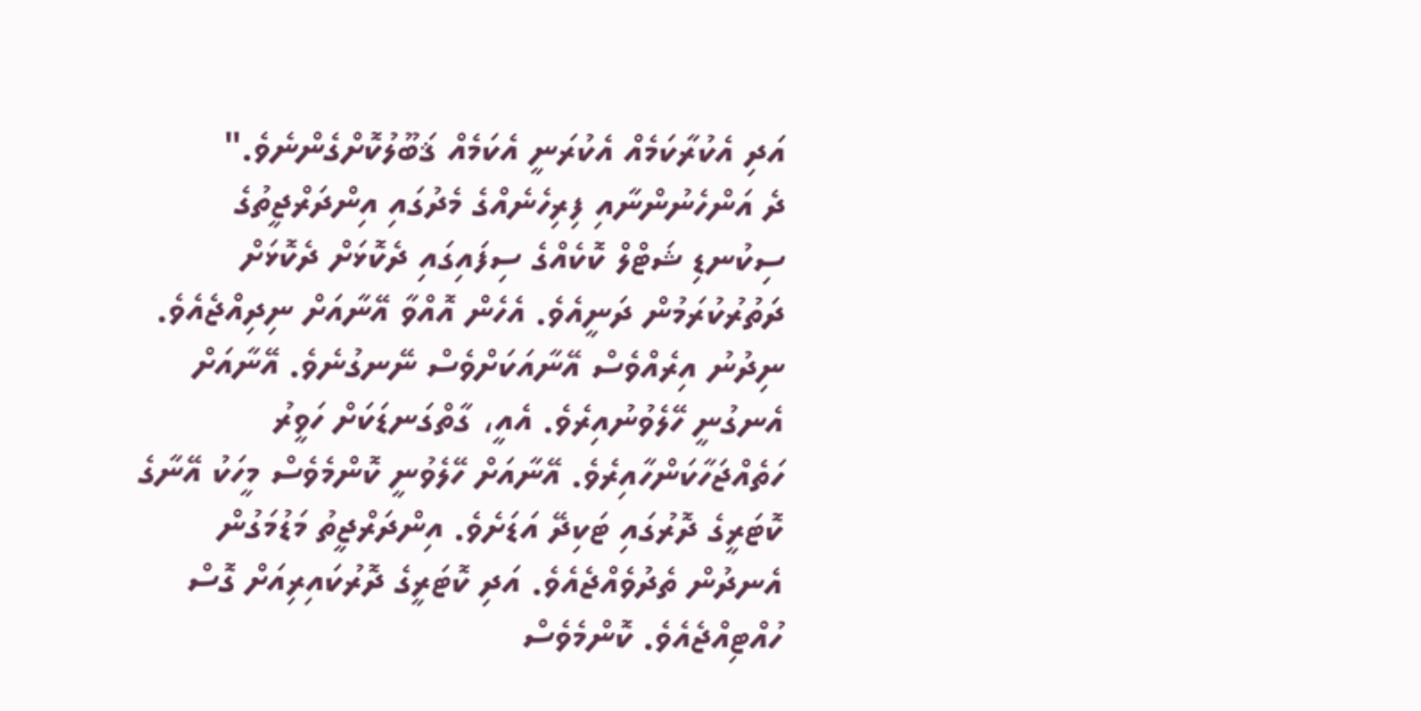އަދި އެކުރާކަމެއް އެކުރަނީ އެކަމެއް ޤަބޫލުކޮށްގެންނެވެ."
ދެ އަންހެނުންނާއި ފިރިހެނެއްގެ މެދުގައި އިންދަރްޖީތުގެ ސިކުނޑި ޝަޓްލް ކޮކެއްގެ ސިފައިގައި ދެކޮޅަށް ދެކޮޅަށް ދަތުރުކުރަމުން ދަނީއެވެ. އެހެން އޮއްވާ އޭނާއަށް ނިދިއްޖެއެވެ. ނިދުނު އިރެއްވެސް އޭނާއަކަށްވެސް ނޭނގުނެވެ. އޭނާއަށް އެނގުނީ ހޭލެވުނުއިރެވެ. އެއީ، ގާތްގަނޑަކަށް ހަވީރު ހަތެއްޖަހާކަންހާއިރެވެ. އޭނާއަށް ހޭލެވުނީ ކޮންމެވެސް މީހަކު އޭނާގެ ކޮޓަރީގެ ދޮރުގައި ޓަކިދޭ އަޑަށެވެ. އިންދަރްޖީތު މަޑުމަގުން އެނދުން ތެދުވެއްޖެއެވެ. އަދި ކޮޓަރީގެ ދޮރުކައިރިއަށް ގޮސް ހުއްޓިއްޖެއެވެ. ކޮންމެވެސް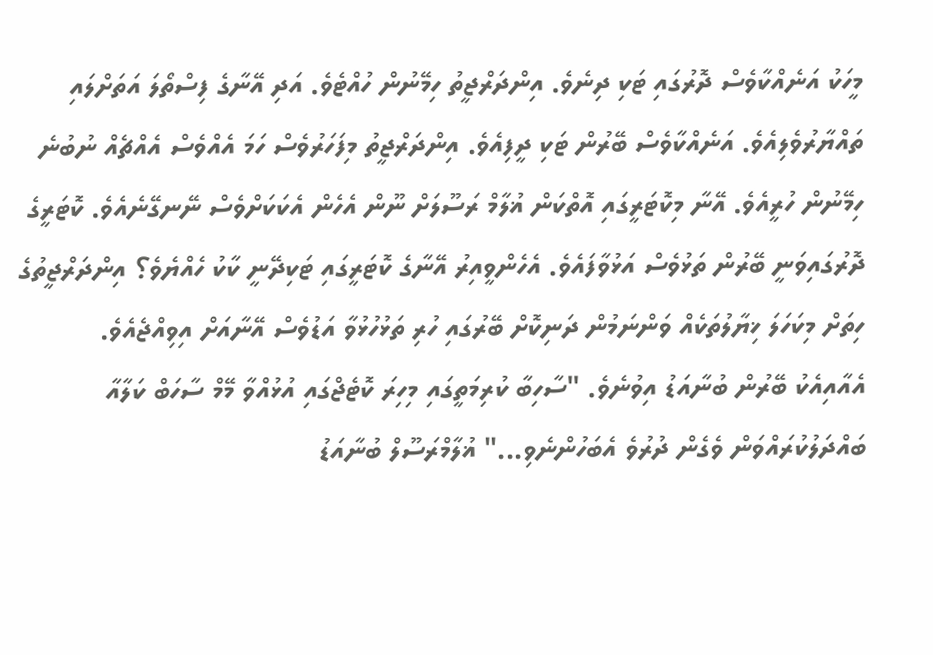މީހަކު އަނެއްކާވެސް ދޮރުގައި ޓަކި ދިނެވެ. އިންދަރްޖީތު ހިމޭނުން ހުއްޓެވެ. އަދި އޭނާގެ ފިސްތޯލަ އަތަށްލައި ތައްޔާރުވެލިއެވެ. އަނެއްކާވެސް ބޭރުން ޓަކި ދީފިއެވެ. އިންދަރްޖީތު މިފަހަރުވެސް ހަމަ އެއްވެސް އެއްޗެއް ނުބުނެ ހިމޭނުން ހުރީއެވެ. އޭނާ މިކޮޓަރީގައި އޮތްކަން ޣުލާމް ރަސޫލަށް ނޫން އެހެން އެކަކަށްވެސް ނޭނގޭނެއެވެ. ކޮޓަރީގެ ދޮރުގައިވަނީ ބޭރުން ތަޅުވެސް އަޅުވާފައެވެ. އެހެންވީއިރު އޭނާގެ ކޮޓަރީގައި ޓަކިދޭނީ ކާކު ހެއްޔެވެ؟ އިންދަރްޖީތުގެ ހިތަށް މިކަހަލަ ޚިޔާލުތަކެއް ވަންނަމުން ދަނިކޮށް ބޭރުގައި ހުރި ތަޅުހުޅުވާ އަޑުވެސް އޭނާއަށް އިވިއްޖެއެވެ.
އެއާއިއެކު ބޭރުން ބުނާއަޑު އިވުނެވެ. "ސާހިބާ ކުރިމަތީގައި މިހިރަ ކޮޓެޖްގައި އުޅުއްވާ މޭމް ސާހަބް ކަލާއާ ބައްދަލުކުރައްވަން ވެގެން ދުރުވެ އެބަހުންނެވި..." ޣުލާމްރަސޫލް ބުނާއަޑު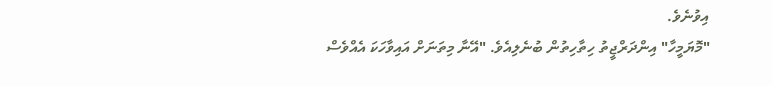އިވުނެވެ.
"މޮޔަމީހާ" އިންދަރްޖީތު ހިތާހިތުން ބުނެލިއެވެ. "އޭނާ މިތަނަށް އައިވާހަކަ އެއްވެސް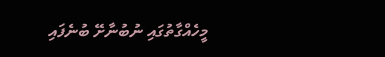މީހެއްގާތުގައި ނުބުނާށޭ ބުނެފައި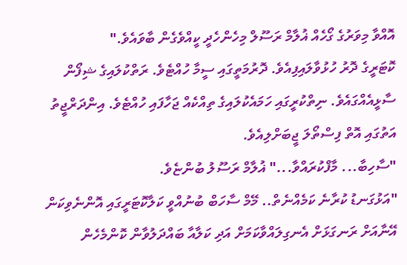އޮއްވާ މިވަރުގެ ގޯހެއް ޣުލާމް ރަސޫލް މިހެންހެދީ ކީއްވެގެން ބާވައެވެ."
ކޮޓަރީގެ ދޮރު ހުޅުވާލައިފިއެވެ. ދޮރުމަތީގައި ސީމާ ހުއްޓެވެ. ރަތްކުލައިގެ ޝިފޯން ސާޅީއެއްގައެވެ. ނިތްކުރީގައި ހަމައެކުލައިގެ ތިއްކެއް ޖަހާފައި ހުއްޓެވެ. އިންދަރްޖީތު އަތުގައި އޮތް ފިސްތޯލަ ޖީބަށްލިއެވެ.
"ސާހިބާ... މާފްކުރައްވާ..." ޣުލާމް ރަސޫލު ބުންޏެވެ.
"އަޅުގަނޑު ކުރާނެ ކަމެއްނެތް.. މޭމް ސާހަބް ބުނުއްވީ ކަލާކޮޓަރީގައި އޮންނެވިކަން އޭނާއަށް ރަނގަޅަށް އެނގިލައްވާކަމަށް އަދި ކަލާއާ ބައްދަލުވާން ކޮންމެހެން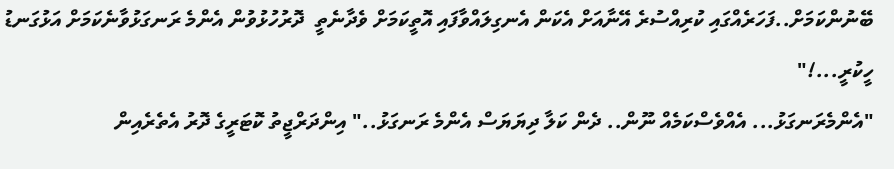ބޭނުންކަމަށް..ފަހަރެއްގައި ކުރިއްސުރެ އޭނާއަށް އެކަން އެނގިލައްވާފައި އޮތީކަމަށް ވެދާނެތީ  ދޮރުހުޅުވުން އެންމެ ރަނގަޅުވާނެކަމަށް އަޅުގަނޑު ހީކުރީ...!"
"އެންމެރަނގަޅު... އެއްވެސްކަމެއް ނޫން.. ދެން ކަލާ ދިޔަޔަސް އެންމެ ރަނގަޅު.." އިންދަރްޖީތު ކޮޓަރީގެ ދޮރު އެތެރެއިން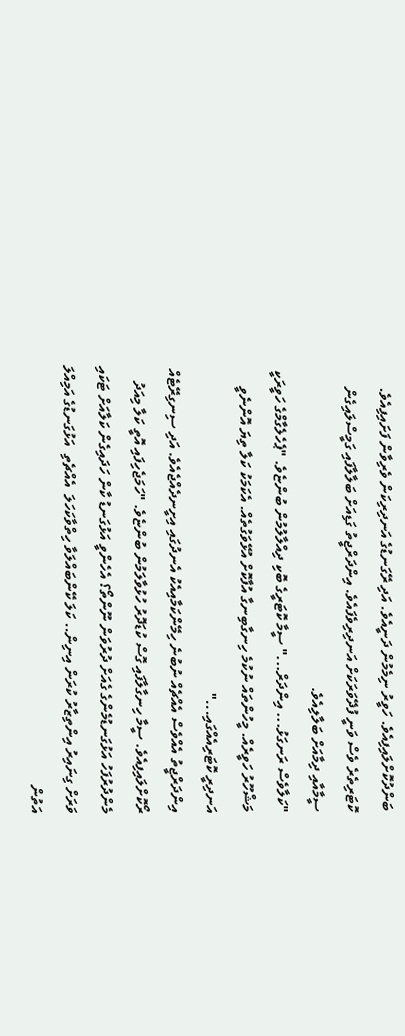ބަންދުކޮށްލައިފިއެވެ. ހަވީރު ނިމެމުން ދަނީއެވެ. އަދި ރޭގަނޑުގެ އަނދިރިކަން ވެރިވާން ފަށައިފިއެވެ. ކޮޓަރިތެރެ ވެސް ވަނީ ފުދޭވަރަކަށް އަނދިރިވެފައެވެ. އިންދަރްޖީތު ގަޑިއަށް ބަލާލާފައި ގަމީސްލައިގެން ސީމާއާއި ދިމާއަށް ބަލާލިއެވެ.
"ކަލާވެސް ރަނގަޅު... އިންދަރް..." ސީމާ ކޮޓަރީގެ ބޮކި ދިއްލާލުމުން ބުންޏެވެ. "ޕެހެލެގާމްގެ ހަވީރަކީ މަޝްހޫރު ހަވީރެއް. މީހުންތައް ނުކުމެ ހިނގާބިނގާ އުފާކޮށް އުޅޭވަގުތެއް. އެކަމަކު ކަލާ ތިޔަ އޮންނެވީ އަނދިރީ ކޮޓަރިއެއްގައި..."
އިންދަރްޖީތު އެއްވެސް އެއްޗެއް ނުބުނެ ހިމޭންކަމާއިއެކު އެނދުގައި އިށީނދެއްޖެއެވެ. އަދި ސިނގިރޭޓެއް ރޯކޮށްލައިފިއެވެ. ސީމާ ހިނގާލާފައި ގޮސް ކުޑަދޮރު ހުޅުވާލަމުން ބުންޏެވެ. "ހަމަޖެހިފައި އޮތީ ކަލާ މިއަދު މެންދުރުފަހު އަޅުގަނޑުމެންގެ ގެއަށް ދުރުވަން ނޫންތޯ؟ އެހެންވީ އަޅުގަނޑު ކާން ހަދައިގެން ކަލާއަށް ޓަކައި ވަރަށް ގިނައިރު އިންތިޒާރު ކުރަން އިނިން.. ކަލަ ކޭންބައްލަވާ ހިތްވާކަހަލަ  އެއްޗެތި  އަޅުގަނޑުގެ އަމިއްލަ އަތުން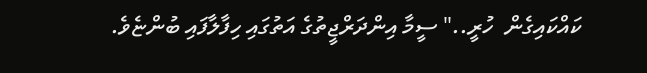ކައްކައިގެން  ހުރީ.." ސީމާ އިންދަރްޖީތުގެ އަތުގައި ހިފާލާފައި ބުންޏެވެ.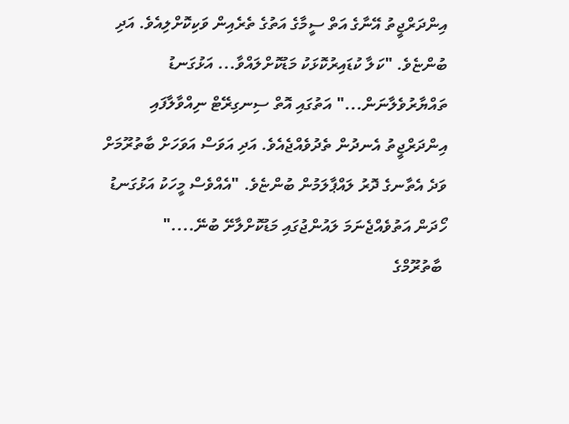އިންދަރްޖީތު އޭނާގެ އަތް ސީމާގެ އަތުގެ ތެރެއިން ވަކިކޮށްލިއެވެ. އަދި ބުންޏެވެ. "ކަލާ ކުޑައިރުކޮޅަކު މަޑުކޮށްލައްވާ... އަޅުގަނޑު ތައްޔާރުވެލާނަން..." އަތުގައި އޮތް ސިނގިރޭޓް ނިއްވާލާފައި އިންދަރްޖީތު އެނދުން ތެދުވެއްޖެއެވެ. އަދި އަވަސް އަވަހަށް ބާތުރޫމަށް ވަދެ އެތާނގެ ދޮރު ލައްޕާލަމުން ބުންޏެވެ. "އެއްވެސް މީހަކު އަޅުގަނޑު ހޯދަން އަތުވެއްޖެނަމަ ލައުންޖުގައި މަޑުކޮށްލާށޭ ބުނޭ...."
 ބާތުރޫމްގެ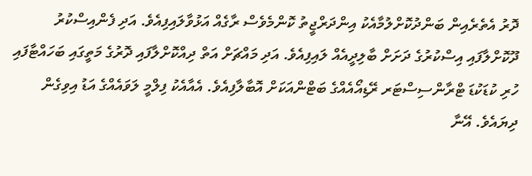ދޮރު އެތެރެއިން ބަންދުކޮށްލުމާއެކު އިންދަރްޖީތު ކޮންމެވެސް ރާގެއް އަޅުވާލައިފިއެވެ. އަދި ފެންއިސްކުރު ދޫކޮށްލާފައި އިސްކުރުގެ ދަށަށް ބާލިދީއެއް ލައިފިއެވެ. އަދި މައްޗަށް އަތް ދިއްކޮށްލާފައި ދޮރުގެ މަތީގައި ބަހައްޓާފައި ހުރި ކުޑަކުޑަ ޓްރާންސިސްޓަރ ރޭޑިއޯއެއްގެ ބަޓްންއަކަށް އޮބާލާފިއެވެ. އެއާއެކު ފިލްމީ ލަވައެއްގެ އަޑު އިވިގެން ދިޔައެވެ. އޭނާ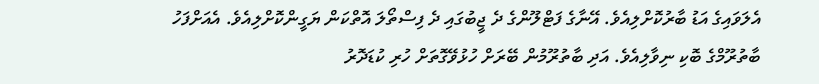އެލަވައިގެ އަޑު ބާރުކޮށްލިއެވެ. އޭނާގެ ފަޓްލޫންގެ ދެ ޖީބުގައި ދެ ފިސްތޯލަ އޮތްކަން ޔަގީންކޮށްލިއެވެ. އެއަށްފަހު ބާތުރޫމްގެ ބޮކި ނިވާލިއެވެ. އަދި ބާތުރޫމުން ބޭރަށް ހުޅުވޭގޮތަށް ހުރި ކުޑަދޮރު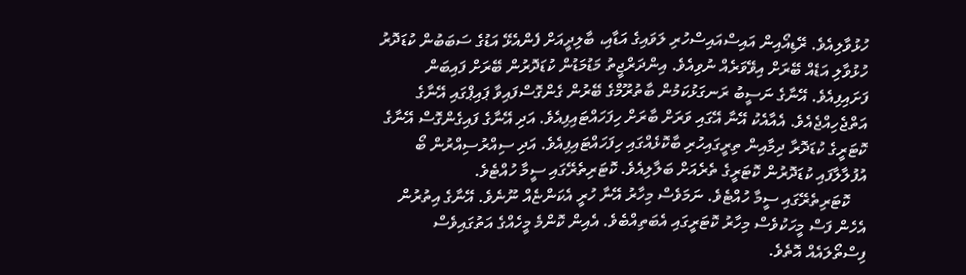ހުޅުވާލިއެވެ. ރޭޑިއޯއިން އައިސްއައިސްހުރި ލަވައިގެ އަޑާއި، ބާލިދީއަށް ފެންއެޅޭ އަޑުގެ ސަބަބުން ކުޑަދޮރު ހުޅުވާލި އަޑެއް ބޭރަށް އިވޭވަރެއް ނުވިއެވެ. އިންދަރްޖީތު މަޑުމަޑުން ކުޑަދޮރުން ބޭރަށް ފައިބަން ފަށައިފިއެވެ. އޭނާގެ ނަސީބު ރަނގަޅުކަމުން ބާތުރޫމްގެ ބޭރުން ގެންގޮސްފައިވާ ޕައިޕްގައި އޭނާގެ އަތްޖެހިއްޖެއެވެ. އެއާއެކު އޭނާ އޭގައި ވަރަށް ބާރަށް ހިފަހައްޓައިފިއެވެ. އަދި އޭނާގެ ފައިގެންގޮސް އޭނާގެ ކޮޓަރީގެ ކުޑަދޮރާ ދިމާއިން ތިރީގައިހުރި ބާކޮޅެއްގައި ހިފަހައްޓައިފިއެވެ. އަދި ސިއްރުސިއްރުން ބޯ އުފުލާލާފައި ކުޑަދޮރުން ކޮޓަރީގެ ތެރެއަށް ބަލާލިއެވެ. ކޮޓަރިތެރޭގައި ސީމާ ހުއްޓެވެ.
    ކޮޓަރިތެރޭގައި ސީމާ ހުއްޓެވެ. ނަމަވެސް މިހާރު އޭނާ ހުރީ އެކަންޏެއް ނޫނެވެ. އޭނާގެ އިތުރުން އެހެން ފަސް މީހަކުވެސް މިހާރު ކޮޓަރީގައި އެބަތިއްބެވެ. އެއިން ކޮންމެ މީހެއްގެ އަތުގައިވެސް ފިސްތޯލައެއް އޮތެވެ.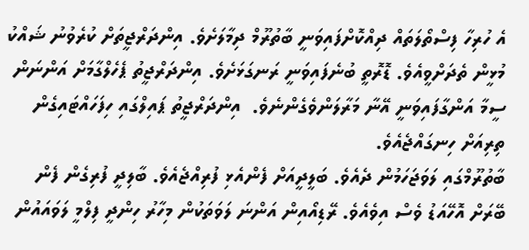އެ ހުރިހާ ފިސްތޯލަތައް ދިއްކޮށްފައިވަނީ ބާތުރޫމް ދިމާލަށެވެ. އިންދަރްޖީތަށް ކުރެވުނު ޝައްކު މުޅީން ތެދަށްވީއެވެ. ޑޮރޮތީ ބުނެފައިވަނީ ރަނގަޅަށެވެ. އިންދަރްޖީތު ޕެހެލްގާމަށް އަންނަން ސީމާ އަންގާފައިވަނީ އޭނާ މަރާލަންވެގެންނެވެ.  އިންދަރްޖީތު ޕައިލްގައި ހިފަހައްޓައިގެން  ތިރިއަށް ހިނގައްޖެއެވެ.
ބާތުރޫމްގައި ލަވަޖަހަމުން ދެއެވެ. ބަލީދީއަށް ފެންއެޅި ފުރިއްޖެއެވެ. ބާލިދީ ފުރިގެން ފެން ބޭރަށް އޮހޭއަޑު ވެސް އިވެއެވެ. ރޭޑިއޯއިން އަންނަ ލަވަތަކުން މިހާރު ހިންދީ ފިލްމީ ލަވައައުން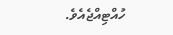ހުއްޓިއްޖެއެވެ.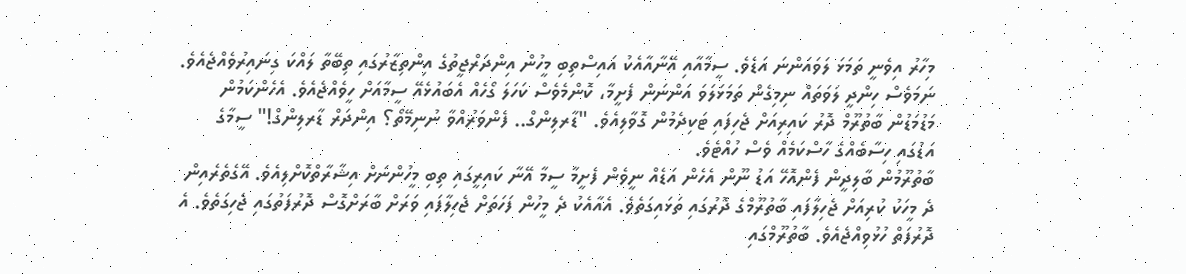މިހާރު އިވެނީ ތަމަޅަ ލަވައަންނަ އަޑެވެ. ސީމާއާއި އޭނާއާއެކު އައިސްތިބި މީހުން އިންދަރްޖީތުގެ އިންތިޒާރުގައި ތިބޭތާ ލައްކަ ގިނައިރުވެއްޖެއެވެ. ނަމަވެސް ހިންދީ ލަވަތައް ނިމިގެން ތަމަޅަލަވަ އަންނަން ފެށީމާ، ކޮންމެވެސް ކަހަލަ ގޯހެއް އެބައުޅެއޭ ސީމާއަށް ހީވެއްޖެއެވެ. އެހެންކަމުން މަޑުމަޑުން ބާތުރޫމް ދޮރު ކައިރިއަށް ޖެހިފައި ޓަކިދެމުން ގޮވާލިއެވެ. "ޑާރލިންގް.. ފެންވަރުއްވާ ނުނިމޭތޯ؟ އިންދަރް ޑާރލިންގް!" ސީމާގެ އަޑުގައި ހިސާބެއްގެ ހާސްކަމެއް ވެސް ހުއްޓެވެ.
ބާތުރޫމުން ބާލިދީން ފެންއޮހޭ އަޑު ނޫން އެހެން އަޑެއް ނީވެން ފެށީމާ ސީމާ އޭނާ ކައިރީގައި ތިބި މީހުންނަށް އިޝާރާތްކޮށްލިއެވެ. އޭގެތެރެއިން ދެ މީހަކު ކުރިއަށް ޖެހިލާފައި ބާތުރޫމްގެ ދޮރުގައި ތަޅައިގަތެވެ. އެއާއެކު ދެ މީހުން ފަހަތަށް ޖެހިލާފައި ވަރަށް ބާރަށްގޮސް ދޮރުފަތުގައި ޖެހިގަތެވެ. އެ ދޮރުފަތް ހުޅުވިއްޖެއެވެ. ބާތުރޫމްގައި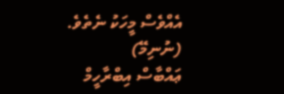އެއްވެސް މީހަކު ނެތެވެ.
(ނުނިމޭ)
ޢައްބާސް އިބްރާހީމް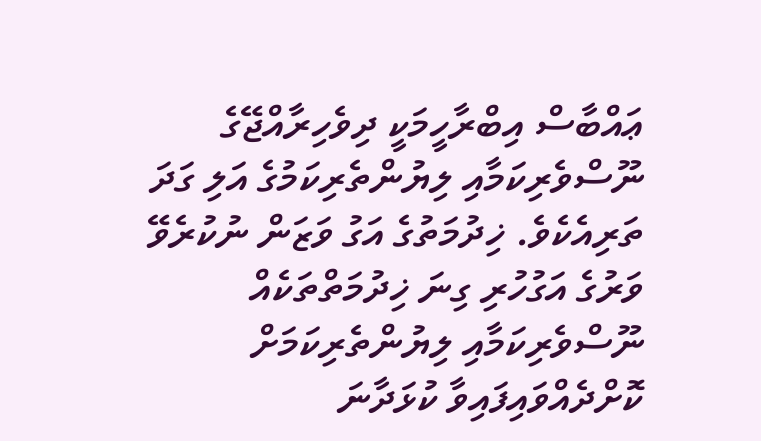ޢައްބާސް އިބްރާހީމަކީ ދިވެހިރާއްޖޭގެ ނޫސްވެރިކަމާއި ލިޔުންތެރިކަމުގެ އަލި ގަދަ ތަރިއެކެވެ. ޚިދުމަތުގެ އަގު ވަޒަން ނުކުރެވޭ ވަރުގެ އަގުހުރި ގިނަ ޚިދުމަތްތަކެއް ނޫސްވެރިކަމާއި ލިޔުންތެރިކަމަށް ކޮށްދެއްވައިފައިވާ ކުޅަދާނަ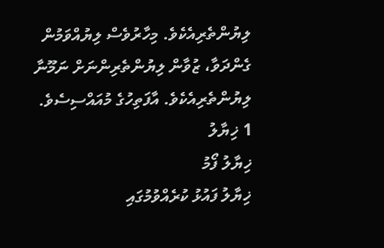ލިޔުންތެރިއެކެވެ. މިހާރުވެސް ލިޔުއްވަމުން ގެންދަވާ، ޒުވާން ލިޔުންތެރިންނަށް ނަމޫނާ ލިޔުންތެރިއެކެވެ. އާފަތިހުގެ މުއައްސިސެވެ.
1 ޚިޔާލު
ޚިޔާލު ފޯމު
ޚިޔާލު ފައުޅު ކުރެއްވުމުގައި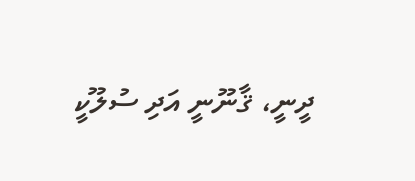ދީނީ، ޤާނޫނީ އަދި ސުލޫކީ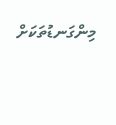މިންގަނޑުތަކަށް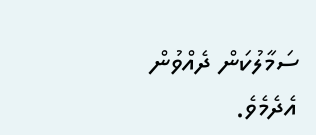ސަމާލުކަން ދެއްވުން އެދެމެވެ.